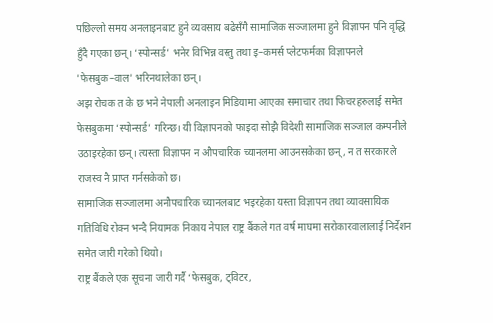पछिल्लो समय अनलाइनबाट हुने व्यवसाय बढेसँगै सामाजिक सञ्जालमा हुने विज्ञापन पनि वृद्धि हुँदै गएका छन्। ‘स्पोन्सर्ड’ भनेर विभिन्न वस्तु तथा इ–कमर्स प्लेटफर्मका विज्ञापनले 'फेसबुक–वाल' भरिनथालेका छन्।
अझ रोचक त के छ भने नेपाली अनलाइन मिडियामा आएका समाचार तथा फिचरहरुलाई समेत फेसबुकमा ‘स्पोन्सर्ड’ गरिन्छ। यी विज्ञापनको फाइदा सोझै विदेशी सामाजिक सञ्जाल कम्पनीले उठाइरहेका छन्। त्यस्ता विज्ञापन न औपचारिक च्यानलमा आउनसकेका छन्, न त सरकारले राजस्व नै प्राप्त गर्नसकेको छ।
सामाजिक सञ्जालमा अनौपचारिक च्यानलबाट भइरहेका यस्ता विज्ञापन तथा व्यावसायिक गतिविधि रोक्न भन्दै नियामक निकाय नेपाल राष्ट्र बैंकले गत वर्ष माघमा सरोकारवालालाई निर्देशन समेत जारी गरेको थियो।
राष्ट्र बैंकले एक सूचना जारी गर्दै ‘फेसबुक, ट्विटर,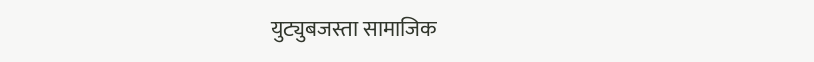युट्युबजस्ता सामाजिक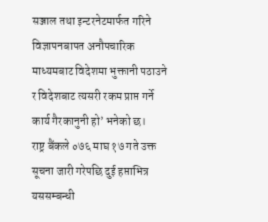सञ्जाल तथा इन्टरनेटमार्फत गरिने विज्ञापनबापत अनौपचारिक माध्यमबाट विदेशमा भुक्तानी पठाउने र विदेशबाट त्यसरी रकम प्राप्त गर्ने कार्य गैरकानुनी हो’ भनेको छ।
राष्ट्र बैंकले ०७६ माघ १७ गते उक्त सूचना जारी गरेपछि दुई हप्ताभित्र यससम्बन्धी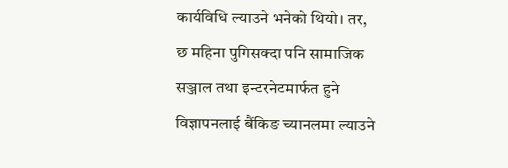कार्यविधि ल्याउने भनेको थियो। तर, छ महिना पुगिसक्दा पनि सामाजिक सञ्जाल तथा इन्टरनेटमार्फत हुने विज्ञापनलाई बैंकिङ च्यानलमा ल्याउने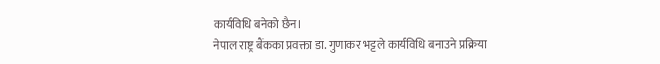कार्यविधि बनेको छैन।
नेपाल राष्ट्र बैंकका प्रवक्ता डा. गुणाकर भट्टले कार्यविधि बनाउने प्रक्रिया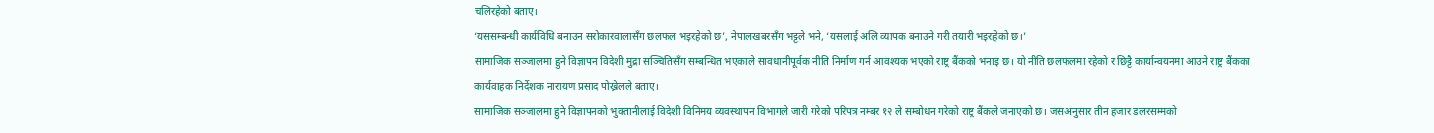चलिरहेको बताए।
‘यससम्बन्धी कार्यविधि बनाउन सरोकारवालासँग छलफल भइरहेको छ’, नेपालखबरसँग भट्टले भने, ‘यसलाई अलि व्यापक बनाउने गरी तयारी भइरहेको छ।’
सामाजिक सञ्जालमा हुने विज्ञापन विदेशी मुद्रा सञ्चितिसँग सम्बन्धित भएकाले सावधानीपूर्वक नीति निर्माण गर्न आवश्यक भएको राष्ट्र बैंकको भनाइ छ। यो नीति छलफलमा रहेको र छिट्टै कार्यान्वयनमा आउने राष्ट्र बैंकका कार्यवाहक निर्देशक नारायण प्रसाद पोख्रेलले बताए।
सामाजिक सञ्जालमा हुने विज्ञापनको भुक्तानीलाई विदेशी विनिमय व्यवस्थापन विभागले जारी गरेको परिपत्र नम्बर १२ ले सम्बोधन गरेको राष्ट्र बैंकले जनाएको छ। जसअनुसार तीन हजार डलरसम्मको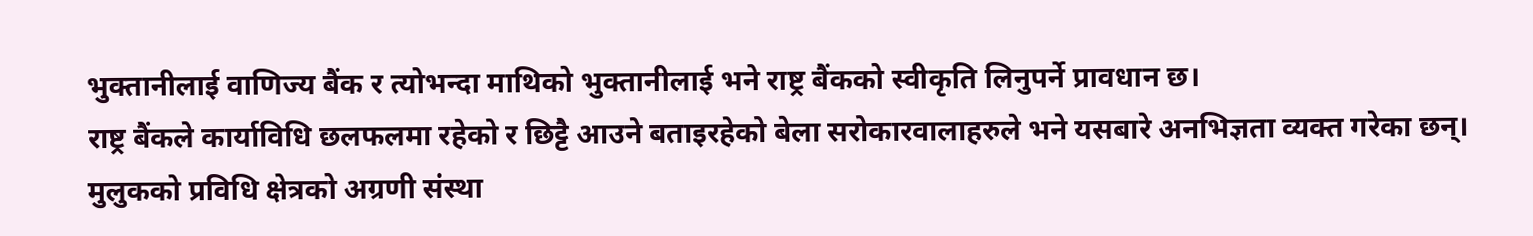भुक्तानीलाई वाणिज्य बैंक र त्योभन्दा माथिको भुक्तानीलाई भने राष्ट्र बैंकको स्वीकृति लिनुपर्ने प्रावधान छ।
राष्ट्र बैंकले कार्याविधि छलफलमा रहेको र छिट्टै आउने बताइरहेको बेला सरोकारवालाहरुले भने यसबारे अनभिज्ञता व्यक्त गरेका छन्। मुलुकको प्रविधि क्षेत्रको अग्रणी संस्था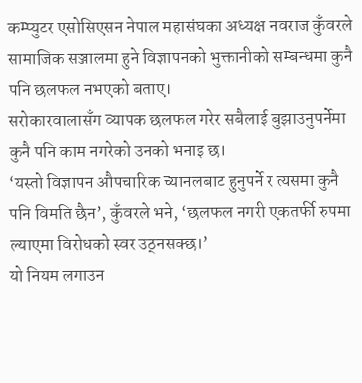कम्प्युटर एसोसिएसन नेपाल महासंघका अध्यक्ष नवराज कुँवरले सामाजिक सञ्जालमा हुने विज्ञापनको भुक्तानीको सम्बन्धमा कुनै पनि छलफल नभएको बताए।
सरोकारवालासँग व्यापक छलफल गरेर सबैलाई बुझाउनुपर्नेमा कुनै पनि काम नगरेको उनको भनाइ छ।
‘यस्तो विज्ञापन औपचारिक च्यानलबाट हुनुपर्ने र त्यसमा कुनै पनि विमति छैन’, कुँवरले भने, ‘छलफल नगरी एकतर्फी रुपमा ल्याएमा विरोधको स्वर उठ्नसक्छ।’
यो नियम लगाउन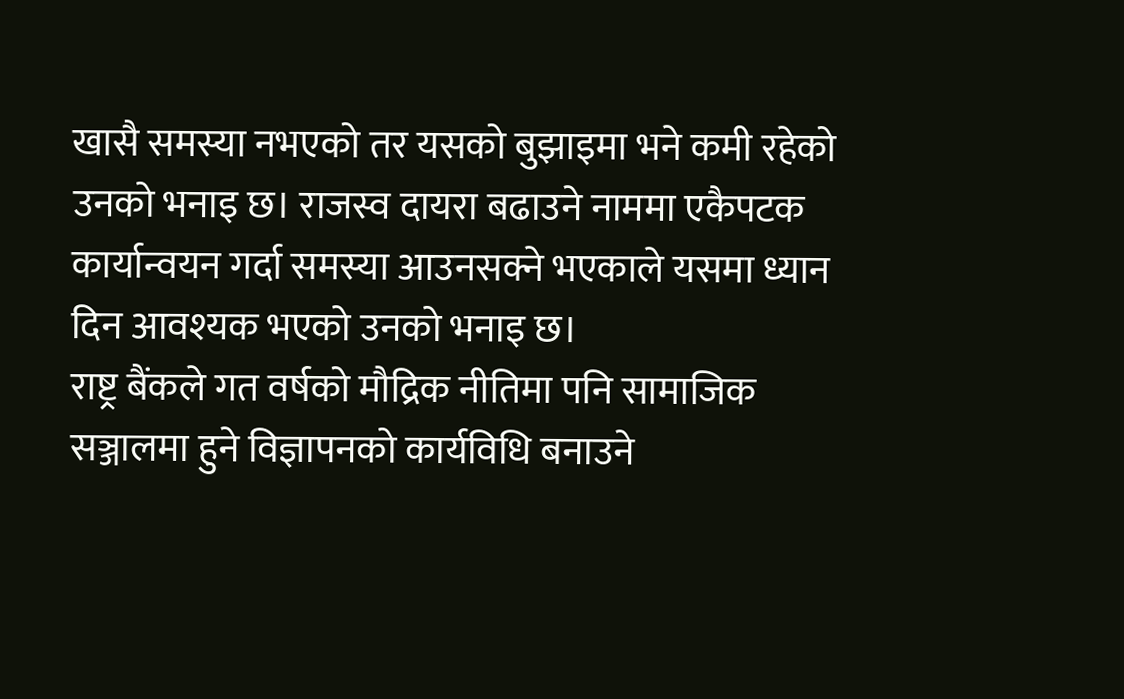खासै समस्या नभएको तर यसको बुझाइमा भने कमी रहेको उनको भनाइ छ। राजस्व दायरा बढाउने नाममा एकैपटक कार्यान्वयन गर्दा समस्या आउनसक्ने भएकाले यसमा ध्यान दिन आवश्यक भएको उनको भनाइ छ।
राष्ट्र बैंकले गत वर्षको मौद्रिक नीतिमा पनि सामाजिक सञ्जालमा हुने विज्ञापनको कार्यविधि बनाउने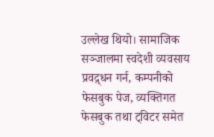उल्लेख थियो। सामाजिक सञ्जालमा स्वदेशी व्यवसाय प्रवद्र्धन गर्न, कम्पनीको फेसबुक पेज, व्यक्तिगत फेसबुक तथा ट्विटर समेत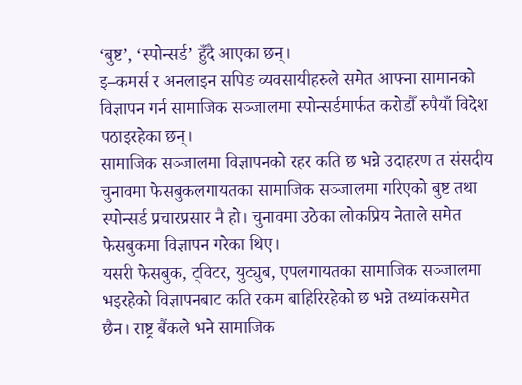‘बुष्ट’, ‘स्पोन्सर्ड’ हुँदै आएका छन्।
इ–कमर्स र अनलाइन सपिङ व्यवसायीहरुले समेत आफ्ना सामानको विज्ञापन गर्न सामाजिक सञ्जालमा स्पोन्सर्डमार्फत करोडौँ रुपैयाँ विदेश पठाइरहेका छन्।
सामाजिक सञ्जालमा विज्ञापनको रहर कति छ भन्ने उदाहरण त संसदीय चुनावमा फेसबुकलगायतका सामाजिक सञ्जालमा गरिएको बुष्ट तथा स्पोन्सर्ड प्रचारप्रसार नै हो। चुनावमा उठेका लोकप्रिय नेताले समेत फेसबुकमा विज्ञापन गरेका थिए।
यसरी फेसबुक, ट्विटर, युट्युब, एपलगायतका सामाजिक सञ्जालमा भइरहेको विज्ञापनबाट कति रकम बाहिरिरहेको छ भन्ने तथ्यांकसमेत छैन। राष्ट्र बैंकले भने सामाजिक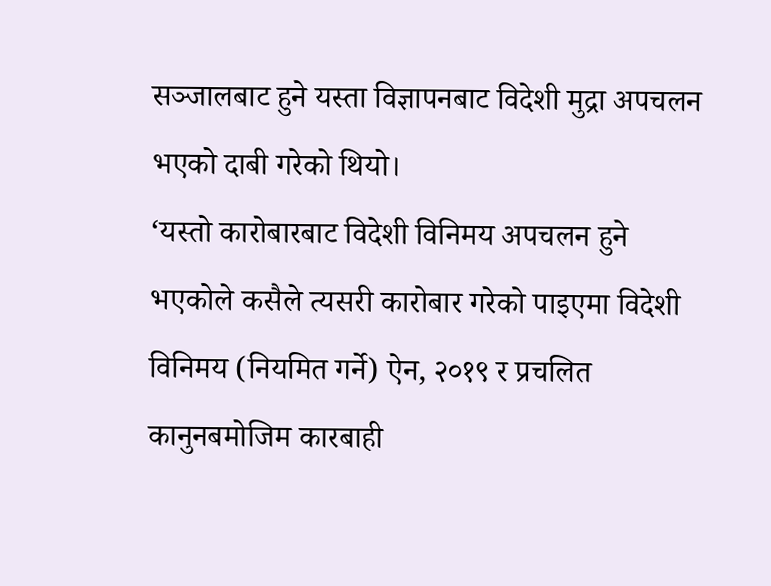सञ्जालबाट हुने यस्ता विज्ञापनबाट विदेशी मुद्रा अपचलन भएको दाबी गरेको थियो।
‘यस्तो कारोबारबाट विदेशी विनिमय अपचलन हुने भएकोले कसैले त्यसरी कारोबार गरेको पाइएमा विदेशी विनिमय (नियमित गर्ने) ऐन, २०१९ र प्रचलित कानुनबमोजिम कारबाही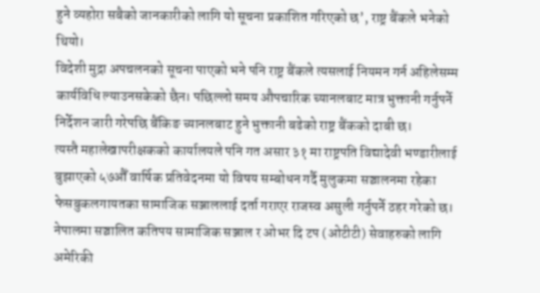हुने व्यहोरा सबैको जानकारीको लागि यो सूचना प्रकाशित गरिएको छ’, राष्ट्र बैंकले भनेको थियो।
विदेशी मुद्रा अपचलनको सूचना पाएको भने पनि राष्ट्र बैंकले त्यसलाई नियमन गर्न अहिलेसम्म कार्यविधि ल्याउनसकेको छैन। पछिल्लो समय औपचारिक च्यानलबाट मात्र भुक्तानी गर्नुपर्ने निर्देशन जारी गरेपछि बैंकिङ च्यानलबाट हुने भुक्तानी बढेको राष्ट्र बैंकको दाबी छ।
त्यस्तै महालेखापरीक्षकको कार्यालयले पनि गत असार ३१ मा राष्ट्रपति विद्यादेवी भण्डारीलाई बुझाएको ५७औँ वार्षिक प्रतिवेदनमा यो विषय सम्बोधन गर्दै मुलुकमा सञ्चालनमा रहेका फेसबुकलगायतका सामाजिक सञ्जाललाई दर्ता गराएर राजस्व असुली गर्नुपर्ने ठहर गरेको छ।
नेपालमा सञ्चालित कतिपय सामाजिक सञ्जाल र ओभर दि टप (ओटीटी) सेवाहरुको लागि अमेरिकी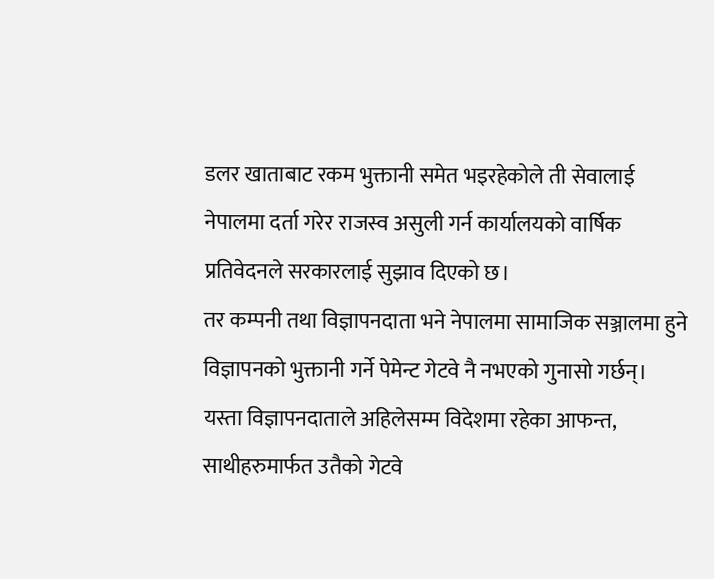डलर खाताबाट रकम भुक्तानी समेत भइरहेकोले ती सेवालाई नेपालमा दर्ता गरेर राजस्व असुली गर्न कार्यालयको वार्षिक प्रतिवेदनले सरकारलाई सुझाव दिएको छ।
तर कम्पनी तथा विज्ञापनदाता भने नेपालमा सामाजिक सञ्जालमा हुने विज्ञापनको भुक्तानी गर्ने पेमेन्ट गेटवे नै नभएको गुनासो गर्छन्। यस्ता विज्ञापनदाताले अहिलेसम्म विदेशमा रहेका आफन्त, साथीहरुमार्फत उतैको गेटवे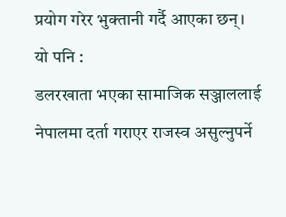प्रयोग गरेर भुक्तानी गर्दै आएका छन्।
यो पनि :
डलरखाता भएका सामाजिक सञ्जाललाई नेपालमा दर्ता गराएर राजस्व असुल्नुपर्ने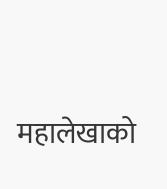महालेखाको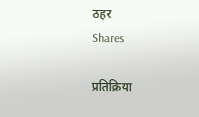ठहर
Shares

प्रतिक्रिया